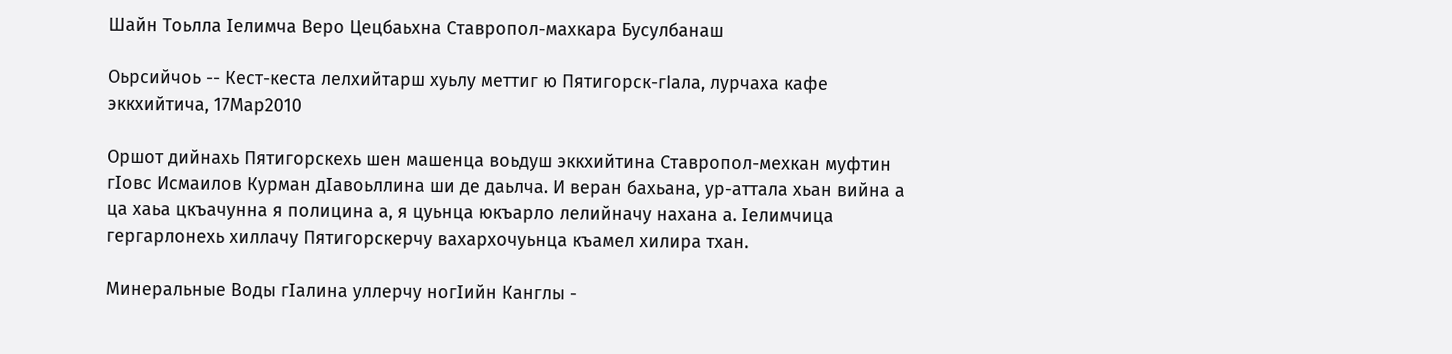Шайн Тоьлла Ιелимча Веро Цецбаьхна Ставропол-махкара Бусулбанаш

Оьрсийчоь -- Кест-кеста лелхийтарш хуьлу меттиг ю Пятигорск-гIала, лурчаха кафе эккхийтича, 17Мар2010

Оршот дийнахь Пятигорскехь шен машенца воьдуш эккхийтина Ставропол-мехкан муфтин гΙовс Исмаилов Курман дΙавоьллина ши де даьлча. И веран бахьана, ур-аттала хьан вийна а ца хаьа цкъачунна я полицина а, я цуьнца юкъарло лелийначу нахана а. Ιелимчица гергарлонехь хиллачу Пятигорскерчу вахархочуьнца къамел хилира тхан.

Минеральные Воды гΙалина уллерчу ногΙийн Канглы -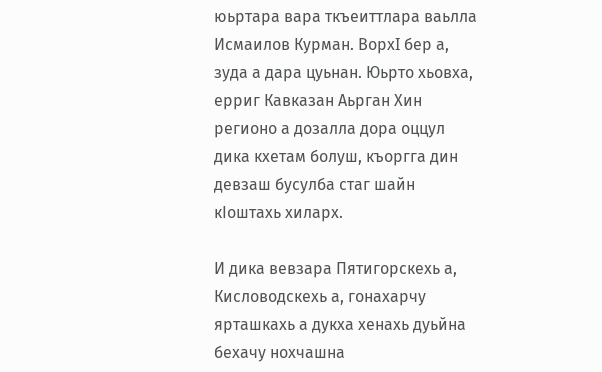юьртара вара ткъеиттлара ваьлла Исмаилов Курман. ВорхΙ бер а, зуда а дара цуьнан. Юьрто хьовха, ерриг Кавказан Аьрган Хин регионо а дозалла дора оццул дика кхетам болуш, къоргга дин девзаш бусулба стаг шайн кIоштахь хиларх.

И дика вевзара Пятигорскехь а, Кисловодскехь а, гонахарчу ярташкахь а дукха хенахь дуьйна бехачу нохчашна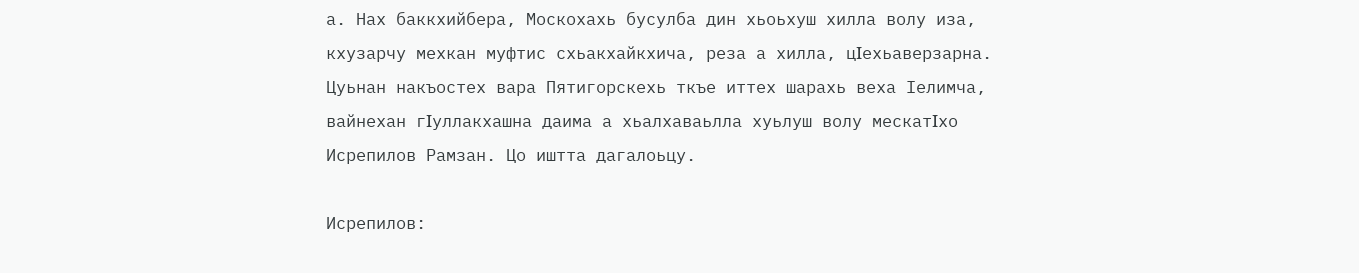а. Нах баккхийбера, Москохахь бусулба дин хьоьхуш хилла волу иза, кхузарчу мехкан муфтис схьакхайкхича, реза а хилла, цΙехьаверзарна. Цуьнан накъостех вара Пятигорскехь ткъе иттех шарахь веха Iелимча, вайнехан гΙуллакхашна даима а хьалхаваьлла хуьлуш волу мескатΙхо Исрепилов Рамзан. Цо иштта дагалоьцу.

Исрепилов: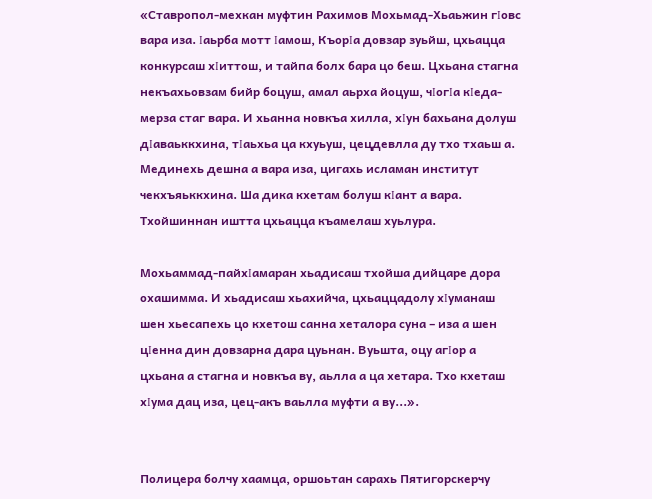«Ставропол-мехкан муфтин Рахимов Мохьмад-Хьаьжин гΙовс вара иза. Ιаьрба мотт Ιамош, КъорΙа довзар зуьйш, цхьацца конкурсаш хΙиттош, и тайпа болх бара цо беш. Цхьана стагна некъахьовзам бийр боцуш, амал аьрха йоцуш, чΙогΙа кΙеда-мерза стаг вара. И хьанна новкъа хилла, хΙун бахьана долуш дΙаваьккхина, тΙаьхьа ца кхуьуш, цецдевлла ду тхо тхаьш а. Мединехь дешна а вара иза, цигахь исламан институт чекхъяьккхина. Ша дика кхетам болуш кΙант а вара. Тхойшиннан иштта цхьацца къамелаш хуьлура.

Мохьаммад-пайхΙамаран хьадисаш тхойша дийцаре дора охашимма. И хьадисаш хьахийча, цхьаццадолу хΙуманаш шен хьесапехь цо кхетош санна хеталора суна – иза а шен цΙенна дин довзарна дара цуьнан. Вуьшта, оцу агΙор а цхьана а стагна и новкъа ву, аьлла а ца хетара. Тхо кхеташ хΙума дац иза, цец-акъ ваьлла муфти а ву...».


Полицера болчу хаамца, оршоьтан сарахь Пятигорскерчу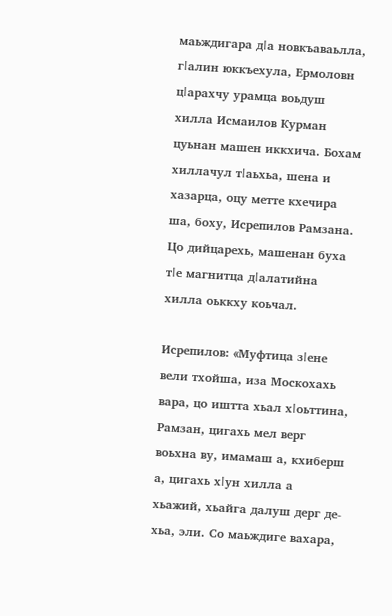маьждигара дΙа новкъаваьлла, гΙалин юккъехула, Ермоловн цΙарахчу урамца воьдуш хилла Исмаилов Курман цуьнан машен иккхича. Бохам хиллачул тΙаьхьа, шена и хазарца, оцу метте кхечира ша, боху, Исрепилов Рамзана. Цо дийцарехь, машенан буха тΙе магнитца дΙалатийна хилла оьккху коьчал.

Исрепилов: «Муфтица зΙене вели тхойша, иза Москохахь вара, цо иштта хьал хΙоьттина, Рамзан, цигахь мел верг воьхна ву, имамаш а, кхиберш а, цигахь хΙун хилла а хьажий, хьайга далуш дерг де-хьа, эли. Со маьждиге вахара,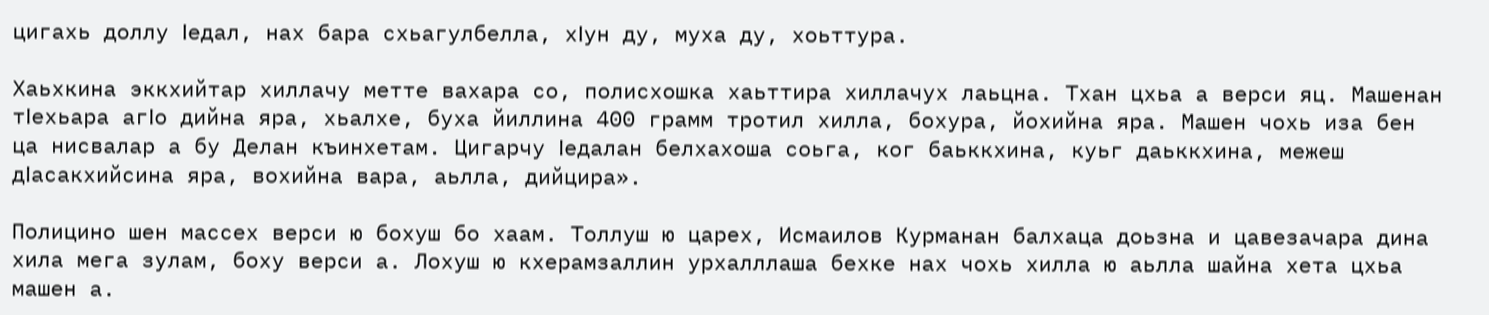цигахь доллу Ιедал, нах бара схьагулбелла, хΙун ду, муха ду, хоьттура.

Хаьхкина эккхийтар хиллачу метте вахара со, полисхошка хаьттира хиллачух лаьцна. Тхан цхьа а верси яц. Машенан тΙехьара агΙо дийна яра, хьалхе, буха йиллина 400 грамм тротил хилла, бохура, йохийна яра. Машен чохь иза бен ца нисвалар а бу Делан къинхетам. Цигарчу Ιедалан белхахоша соьга, ког баьккхина, куьг даьккхина, межеш дΙасакхийсина яра, вохийна вара, аьлла, дийцира».

Полицино шен массех верси ю бохуш бо хаам. Толлуш ю царех, Исмаилов Курманан балхаца доьзна и цавезачара дина хила мега зулам, боху верси а. Лохуш ю кхерамзаллин урхалллаша бехке нах чохь хилла ю аьлла шайна хета цхьа машен а.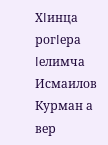ХΙинца рогΙера Ιелимча Исмаилов Курман а вер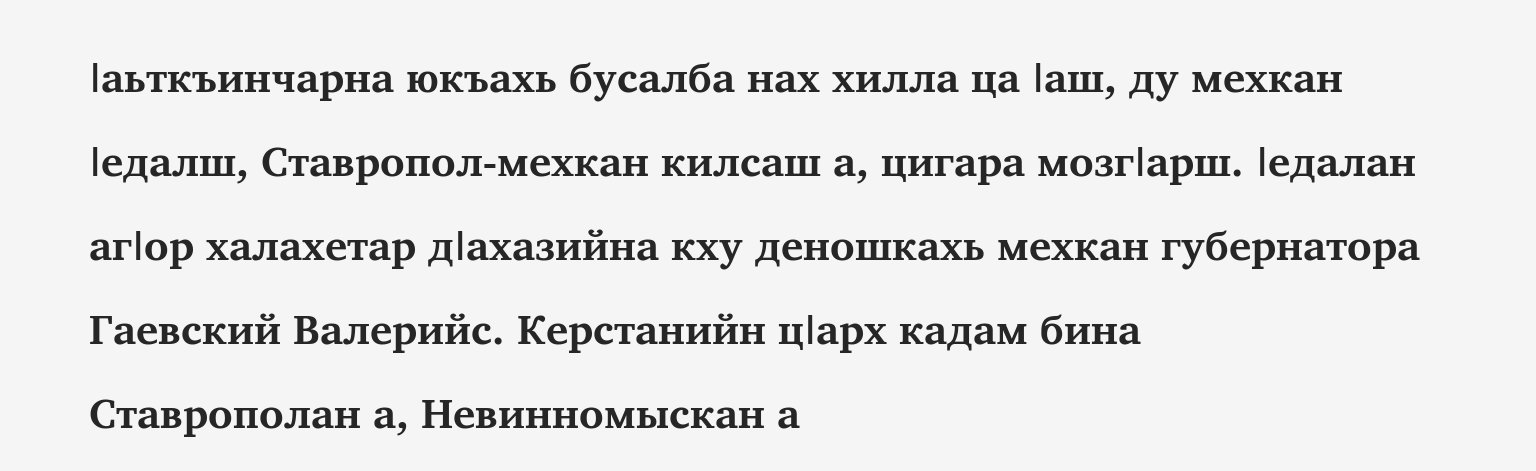Ιаьткъинчарна юкъахь бусалба нах хилла ца Ιаш, ду мехкан Ιедалш, Ставропол-мехкан килсаш а, цигара мозгΙарш. Ιедалан агΙор халахетар дΙахазийна кху деношкахь мехкан губернатора Гаевский Валерийс. Керстанийн цΙарх кадам бина Ставрополан а, Невинномыскан а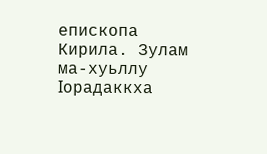епископа Кирила. Зулам ма-хуьллу Ιорадаккха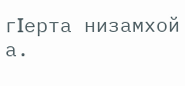гΙерта низамхой а.